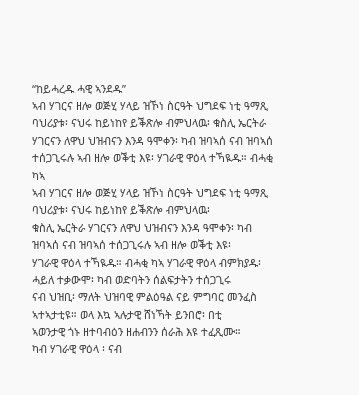“ከይሓረዱ ሓዊ ኣንደዱ”
ኣብ ሃገርና ዘሎ ወጅሂ ሃላይ ዝኾነ ስርዓት ህግደፍ ነቲ ዓማጺ ባህሪያቱ፡ ናህሩ ከይነከየ ይቕጽሎ ብምህላዉ፡ ቁስሊ ኤርትራ ሃገርናን ለዋህ ህዝብናን እንዳ ዓሞቀን፡ ካብ ዝባኣሰ ናብ ዝባኣሰ ተሰጋጊሩሉ ኣብ ዘሎ ወቕቲ እዩ፡ ሃገራዊ ዋዕላ ተኻዪዱ። ብሓቂ ካኣ
ኣብ ሃገርና ዘሎ ወጅሂ ሃላይ ዝኾነ ስርዓት ህግደፍ ነቲ ዓማጺ ባህሪያቱ፡ ናህሩ ከይነከየ ይቕጽሎ ብምህላዉ፡
ቁስሊ ኤርትራ ሃገርናን ለዋህ ህዝብናን እንዳ ዓሞቀን፡ ካብ ዝባኣሰ ናብ ዝባኣሰ ተሰጋጊሩሉ ኣብ ዘሎ ወቕቲ እዩ፡
ሃገራዊ ዋዕላ ተኻዪዱ። ብሓቂ ካኣ ሃገራዊ ዋዕላ ብምክያዱ፡ ሓይለ ተቃውሞ፡ ካብ ወድባትን ሰልፍታትን ተሰጋጊሩ
ናብ ህዝቢ፡ ማለት ህዝባዊ ምልዕዓል ናይ ምግባር መንፈስ ኣተኣታቲዩ። ወላ እኳ ኣሉታዊ ሸነኻት ይንበሮ፡ በቲ
ኣወንታዊ ጎኑ ዘተባብዕን ዘሐብንን ሰራሕ እዩ ተፈጺሙ።
ካብ ሃገራዊ ዋዕላ ፡ ናብ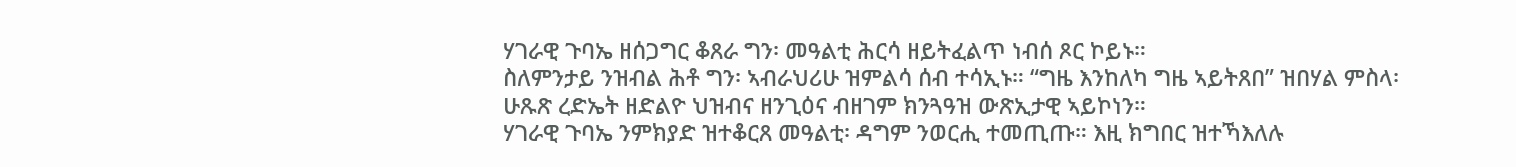ሃገራዊ ጉባኤ ዘሰጋግር ቆጸራ ግን፡ መዓልቲ ሕርሳ ዘይትፈልጥ ነብሰ ጾር ኮይኑ።
ስለምንታይ ንዝብል ሕቶ ግን፡ ኣብራህሪሁ ዝምልሳ ሰብ ተሳኢኑ። “ግዜ እንከለካ ግዜ ኣይትጸበ” ዝበሃል ምስላ፡
ሁጹጽ ረድኤት ዘድልዮ ህዝብና ዘንጊዕና ብዘገም ክንጓዓዝ ውጽኢታዊ ኣይኮነን።
ሃገራዊ ጉባኤ ንምክያድ ዝተቆርጸ መዓልቲ፡ ዳግም ንወርሒ ተመጢጡ። እዚ ክግበር ዝተኻእለሉ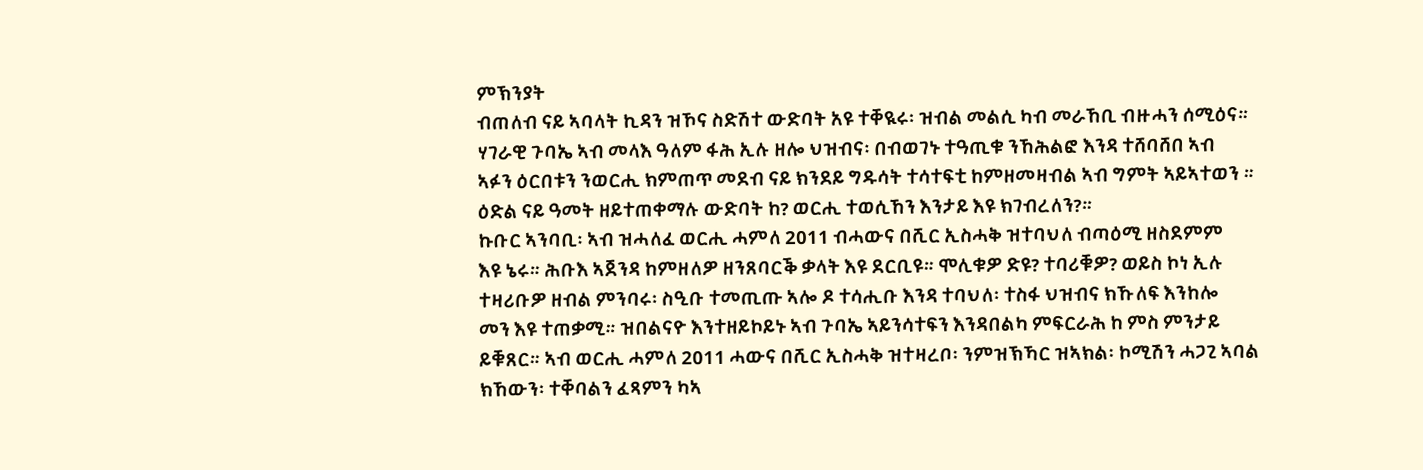ምኽንያት
ብጠለብ ናይ ኣባላት ኪዳን ዝኾና ስድሽተ ውድባት አዩ ተቐዪሩ፡ ዝብል መልሲ ካብ መራኸቢ ብዙሓን ሰሚዕና።
ሃገራዊ ጉባኤ ኣብ መላእ ዓለም ፋሕ ኢሉ ዘሎ ህዝብና፡ በብወገኑ ተዓጢቁ ንኸሕልፎ እንዳ ተሸባሸበ ኣብ
ኣፉን ዕርበቱን ንወርሒ ክምጠጥ መደብ ናይ ክንደይ ግዱሳት ተሳተፍቲ ከምዘመዛብል ኣብ ግምት ኣይኣተወን ።
ዕድል ናይ ዓመት ዘይተጠቀማሉ ውድባት ከ? ወርሒ ተወሲኸን እንታይ እዩ ክገብረለን?።
ኩቡር ኣንባቢ፡ ኣብ ዝሓለፈ ወርሒ ሓምለ 2011 ብሓውና በሺር ኢስሓቅ ዝተባህለ ብጣዕሚ ዘስደምም
እዩ ኔሩ። ሕቡእ ኣጀንዳ ከምዘለዎ ዘንጸባርቕ ቃላት እዩ ደርቢዩ። ሞሊቁዎ ድዩ? ተባሪቑዎ? ወይስ ኮነ ኢሉ
ተዛሪቡዎ ዘብል ምንባሩ፡ ስዒቡ ተመጢጡ ኣሎ ዶ ተሳሒቡ እንዳ ተባህለ፡ ተስፋ ህዝብና ክኹለፍ እንከሎ
መን እዩ ተጠቃሚ። ዝበልናዮ እንተዘይኮይኑ ኣብ ጉባኤ ኣይንሳተፍን እንዳበልካ ምፍርራሕ ከ ምስ ምንታይ
ይቑጸር። ኣብ ወርሒ ሓምለ 2011 ሓውና በሺር ኢስሓቅ ዝተዛረቦ፡ ንምዝኽኻር ዝኣክል፡ ኮሚሽን ሓጋጊ ኣባል
ክኸውን፡ ተቐባልን ፈጻምን ካኣ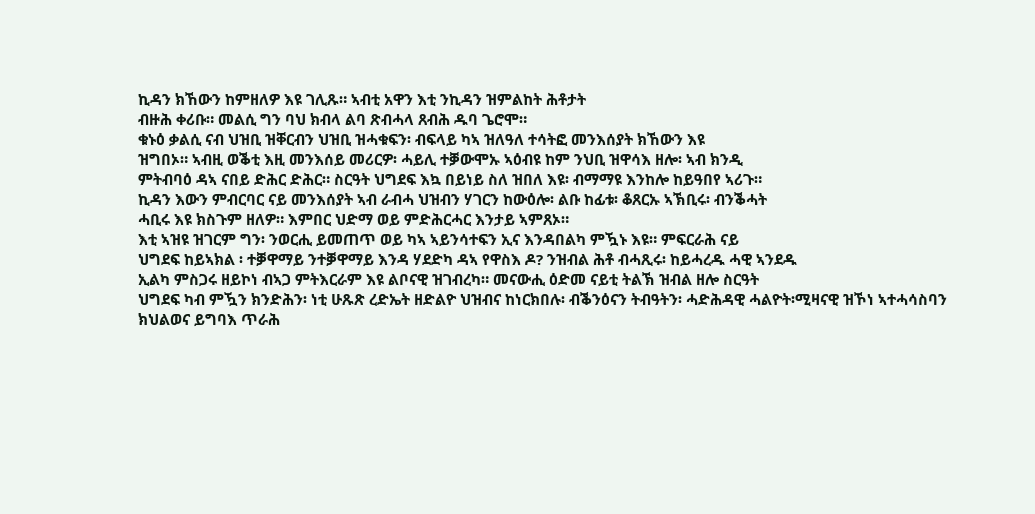ኪዳን ክኸውን ከምዘለዎ እዩ ገሊጹ። ኣብቲ አዋን እቲ ንኪዳን ዝምልከት ሕቶታት
ብዙሕ ቀሪቡ። መልሲ ግን ባህ ክብላ ልባ ጽብሓላ ጸብሕ ዱባ ጌሮሞ።
ቁኑዕ ቃልሲ ናብ ህዝቢ ዝቐርብን ህዝቢ ዝሓቁፍን፡ ብፍላይ ካኣ ዝለዓለ ተሳትፎ መንእሰያት ክኸውን እዩ
ዝግበኦ። ኣብዚ ወቕቲ እዚ መንእሰይ መሪርዎ፡ ሓይሊ ተቓውሞኡ ኣዕብዩ ከም ንህቢ ዝዋሳእ ዘሎ፡ ኣብ ክንዲ
ምትብባዕ ዳኣ ናበይ ድሕር ድሕር። ስርዓት ህግደፍ እኳ በይነይ ስለ ዝበለ እዩ፡ ብማማዩ እንከሎ ከይዓበየ ኣሪጉ።
ኪዳን እውን ምብርባር ናይ መንእሰያት ኣብ ራብሓ ህዝብን ሃገርን ከውዕሎ፡ ልቡ ከፊቱ፡ ቆጸርኡ ኣኽቢሩ፡ ብንቕሓት
ሓቢሩ እዩ ክስጉም ዘለዎ። እምበር ህድማ ወይ ምድሕርሓር እንታይ ኣምጸኦ።
እቲ ኣዝዩ ዝገርም ግን፡ ንወርሒ ይመጠጥ ወይ ካኣ ኣይንሳተፍን ኢና እንዳበልካ ምዃኑ እዩ። ምፍርራሕ ናይ
ህግደፍ ከይኣክል ፡ ተቓዋማይ ንተቓዋማይ እንዳ ሃደድካ ዳኣ የዋስእ ዶ? ንዝብል ሕቶ ብሓጺሩ፡ ከይሓረዱ ሓዊ ኣንደዱ
ኢልካ ምስጋሩ ዘይኮነ ብኣጋ ምትእርራም እዩ ልቦናዊ ዝገብረካ። መናውሒ ዕድመ ናይቲ ትልኽ ዝብል ዘሎ ስርዓት
ህግደፍ ካብ ምዃን ክንድሕን፡ ነቲ ሁጹጽ ረድኤት ዘድልዮ ህዝብና ከነርክበሉ፡ ብቕንዕናን ትብዓትን፡ ሓድሕዳዊ ሓልዮት፡ሚዛናዊ ዝኾነ ኣተሓሳስባን ክህልወና ይግባእ ጥራሕ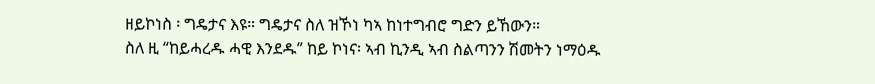ዘይኮነስ ፡ ግዴታና እዩ። ግዴታና ስለ ዝኾነ ካኣ ከነተግብሮ ግድን ይኸውን።
ስለ ዚ “ከይሓረዱ ሓዊ እንደዱ” ከይ ኮነና፡ ኣብ ኪንዲ ኣብ ስልጣንን ሽመትን ነማዕዱ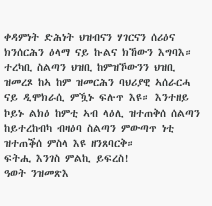ቀዳምነት ድሕነት ህዝብናን ሃገርናን ሰሪዕና ክንሰርሕን ዕላማ ናይ ኩልና ክኸውን እግባእ። ተረካቢ ስልጣን ህዝቢ ከምዝኾውንን ህዝቢ ዝመረጾ ከኣ ከም ዝመርሕን ባህሪያዊ ኣሰራርሓ ናይ ዲሞክራሲ ምዃኑ ፍሉጥ እዩ። እንተዘይ ኮይኑ ልክዕ ከምቲ ኣብ ላዕሊ ዝተጠቅሰ ሰልጣን ከይተረከብካ ብዛዕባ ስልጣን ምውጣጥ ነቲ ዝተጠቕሰ ምስላ እዩ ዘንጸባርቅ።
ፍትሒ እንገስ ምልኪ ይፍረስ!
ዓወት ንዝመጽእ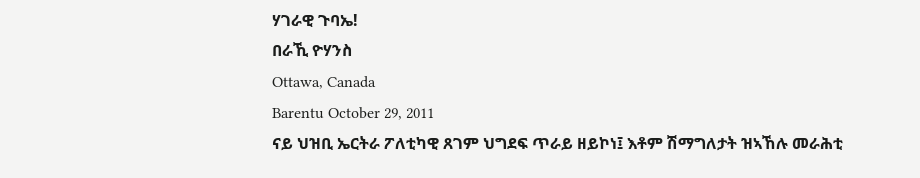ሃገራዊ ጉባኤ!
በራኺ ዮሃንስ
Ottawa, Canada
Barentu October 29, 2011
ናይ ህዝቢ ኤርትራ ፖለቲካዊ ጸገም ህግደፍ ጥራይ ዘይኮነ፤ እቶም ሽማግለታት ዝኣኸሉ መራሕቲ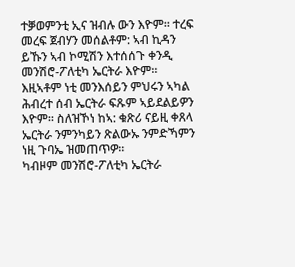ተቓወምንቲ ኢና ዝብሉ ውን እዮም። ተረፍ መረፍ ጀብሃን መሰልቶም: ኣብ ኪዳን ይኹን ኣብ ኮሚሽን እተሰሰጉ ቀንዲ መንሽሮ-ፖለቲካ ኤርትራ እዮም።
እዚኣቶም ነቲ መንእሰይን ምህሩን ኣካል ሕብረተ ሰብ ኤርትራ ፍጹም ኣይደልይዎን እዮም። ስለዝኾነ ከኣ: ቁጽሪ ናይዚ ቀጸላ ኤርትራ ንምንካይን ጽልውኡ ንምድኻምን ነዚ ጉባኤ ዝመጠጥዎ።
ካብዞም መንሽሮ-ፖለቲካ ኤርትራ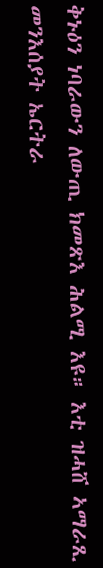ቅኑዕን ነባራውን ለውጢ ክመጽእ ሕልሚ እዩ። እቲ ዝሓሸ ኣማራጺ መንእሰያት ኤርትራ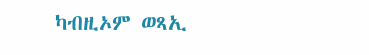ካብዚኦም ወጻኢ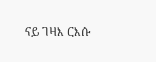ናይ ገዛእ ርእሱ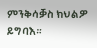ምንቅሳቓስ ክህልዎ ይግባእ።